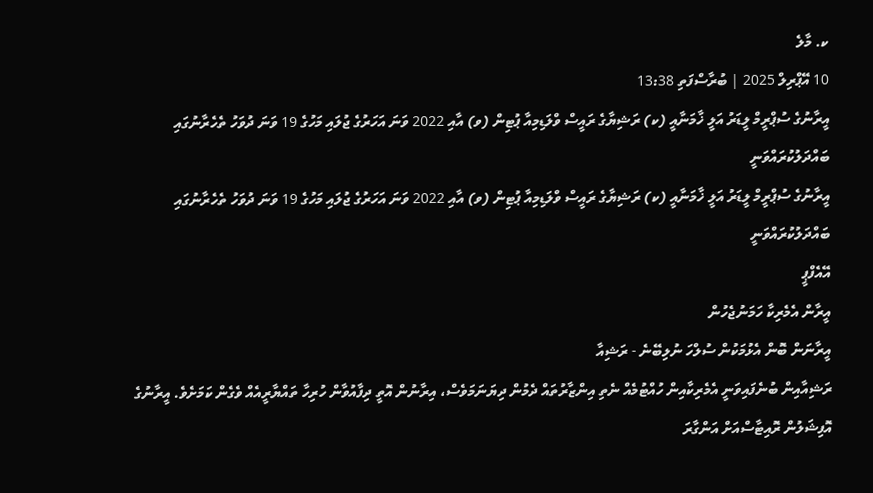ކ. މާލެ
10 އޭޕްރިލް 2025 | ބުރާސްފަތި 13:38
އީރާނުގެ ސުޕްރީމް ލީޑަރު އަލީ ޚާމަނާއީ (ކ) ރަޝިޔާގެ ރައީސް ވްލަޑިމިއާ ޕުޓިން (ވ) އާއި 2022 ވަނަ އަހަރުގެ ޖުލައި މަހުގެ 19 ވަނަ ދުވަހު ތެހެރާނުގައި ބައްދަލުކުރައްވަނީ
އީރާނުގެ ސުޕްރީމް ލީޑަރު އަލީ ޚާމަނާއީ (ކ) ރަޝިޔާގެ ރައީސް ވްލަޑިމިއާ ޕުޓިން (ވ) އާއި 2022 ވަނަ އަހަރުގެ ޖުލައި މަހުގެ 19 ވަނަ ދުވަހު ތެހެރާނުގައި ބައްދަލުކުރައްވަނީ
އޭއެފްޕީ
އީރާން އެމެރިކާ ހަމަނުޖެހުން
އީރާނަން ބޮން އެޅުމަކުން ސުލްހަ ނުލިބޭނެ - ރަޝިއާ
ރަޝިއާއިން ބުނެފައިވަނީ އެމެރިކާއިން ހުއްޓުމެއް ނެތި އިންޒާރުތައް ދެމުން ދިޔަނަމަވެސް، އިރާނުން އޮތީ ދިފާއުވާން ހުރިހާ ތައްޔާރީއެއް ވެގެން ކަމަށެވެ. އީރާނުގެ އޮފިޝަލުން ރޮއިޓާސްއަށް އަންގާރަ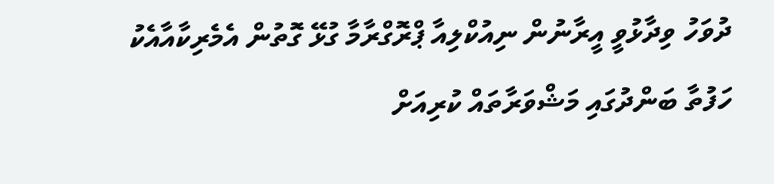ދުވަހު ވިދާޅުވީ އީރާނުން ނިއުކްލިއާ ޕްރޮގްރާމާ ގުޅޭ ގޮތުން އެމެރިކާއާއެކު ހަފުތާ ބަންދުގައި މަޝްވަރާތައް ކުރިއަށް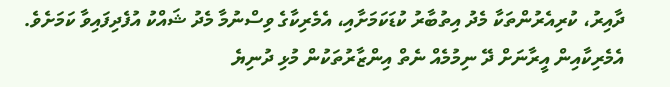ދާއިރު، ކުރިއެރުންތަކާ މެދު އިތުބާރު ކުޑަކަމަށާއި، އެމެރިކާގެ ވިސްނުމާ މެދު ޝައްކު އުފެދިފައިވާ ކަމަށެވެ.
އެމެރިކާއިން އީރާނަށް ދޭ ނިމުމެއް ނެތް އިންޒާރުތަކުން މުޅި ދުނިޔެ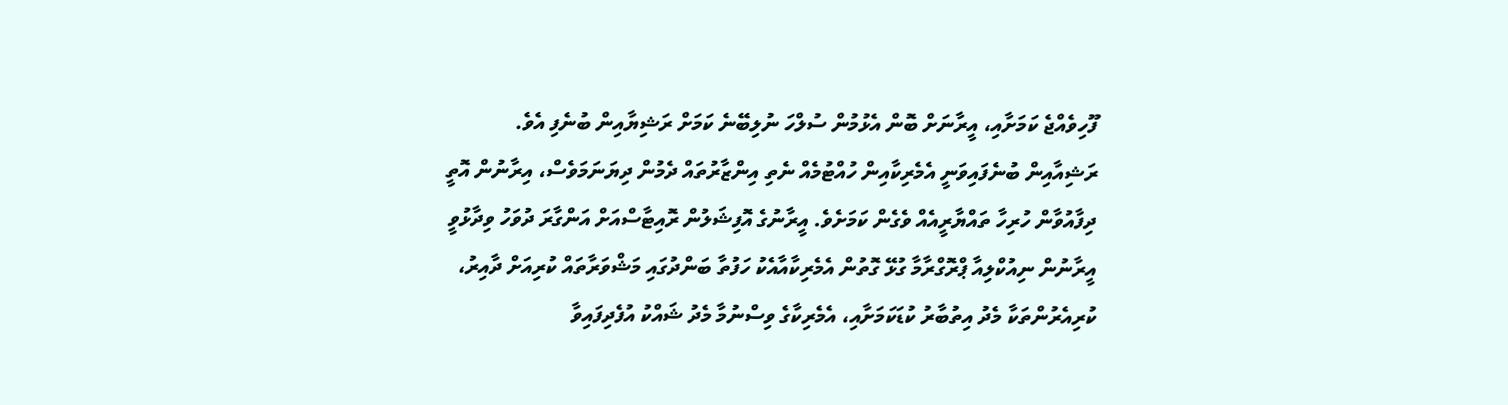ފޫހިވެއްޖެ ކަމަށާއި، އީރާނަށް ބޮން އެޅުމުން ސުލްހަ ނުލިބޭނެ ކަމަށް ރަޝިޔާއިން ބުނެފި އެވެ.
ރަޝިއާއިން ބުނެފައިވަނީ އެމެރިކާއިން ހުއްޓުމެއް ނެތި އިންޒާރުތައް ދެމުން ދިޔަނަމަވެސް، އިރާނުން އޮތީ ދިފާއުވާން ހުރިހާ ތައްޔާރީއެއް ވެގެން ކަމަށެވެ. އީރާނުގެ އޮފިޝަލުން ރޮއިޓާސްއަށް އަންގާރަ ދުވަހު ވިދާޅުވީ އީރާނުން ނިއުކްލިއާ ޕްރޮގްރާމާ ގުޅޭ ގޮތުން އެމެރިކާއާއެކު ހަފުތާ ބަންދުގައި މަޝްވަރާތައް ކުރިއަށް ދާއިރު، ކުރިއެރުންތަކާ މެދު އިތުބާރު ކުޑަކަމަށާއި، އެމެރިކާގެ ވިސްނުމާ މެދު ޝައްކު އުފެދިފައިވާ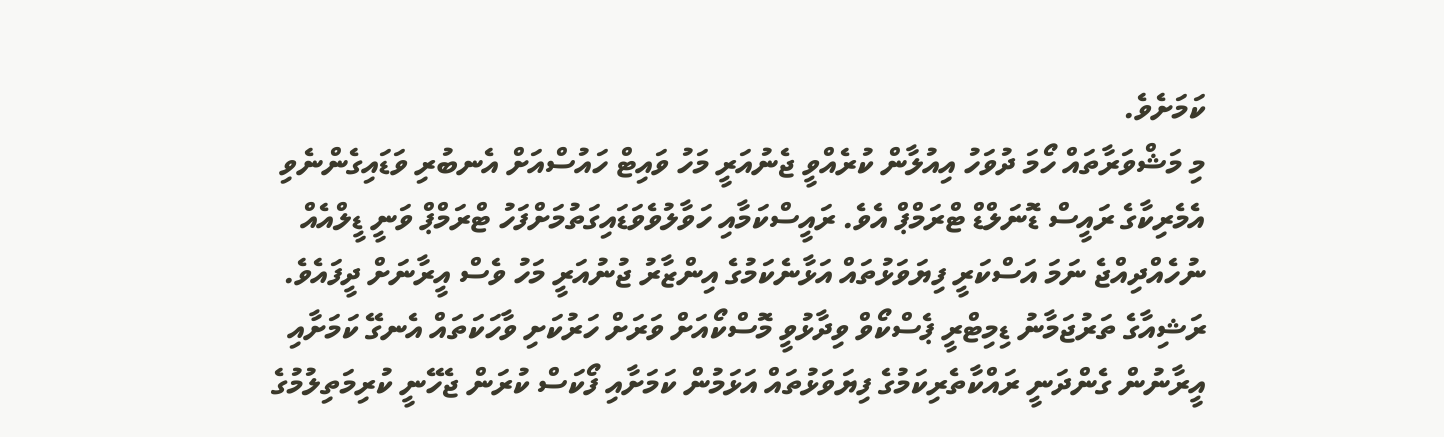ކަމަށެވެ.
މި މަޝްވަރާތައް ހޯމަ ދުވަހު އިއުލާން ކުރެއްވީ ޖެނުއަރީ މަހު ވައިޓް ހައުސްއަށް އެނބުރި ވަޑައިގެންނެވި އެމެރިކާގެ ރައީސް ޑޮނަލްޑް ޓްރަމްޕް އެވެ. ރައީސްކަމާއި ހަވާލުވެވަޑައިގަތުމަށްފަހު ޓްރަމްޕް ވަނީ ޑީލްއެއް ނުހެއްދިއްޖެ ނަމަ އަސްކަރީ ފިޔަވަޅުތައް އަޅާނެކަމުގެ އިންޒާރު ޖުނުއަރީ މަހު ވެސް އީރާނަށް ދީފައެވެ.
ރަޝިއާގެ ތަރުޖަމާނު ޑިމިޓްރީ ޕެސްކޯވް ވިދާޅުވީ މޮސްކޯއަށް ވަރަށް ހަރުކަށި ވާހަކަތައް އެނގޭ ކަމަށާއި އީރާނުން ގެންދަނީ ރައްކާތެރިކަމުގެ ފިޔަވަޅުތައް އަޅަމުން ކަމަށާއި ފޯކަސް ކުރަން ޖެހޭނީ ކުރިމަތިލުމުގެ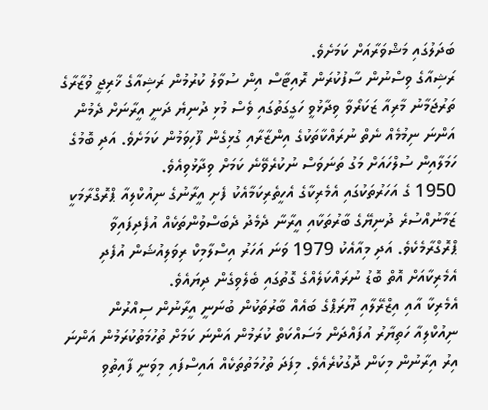ބަދަލުގައި މަޝްވަރާއަށް ކަމަށެވެ.
ރަޝިއާގެ ވިސްނުން ސާފުކުރަން ރޮއިޓާސް އިން ސުވާލު ކުރުމުން ރަޝިއާގެ ޚާރިޖީ ވުޒާރާގެ ތަރުޖަމާނު މާރިއާ ޒަކަރޯވާ ވިދާޅުވީ ހަގީގަތުގައި ވެސް މުޅި ދުނިޔެ ދަނީ އީރާނަށް ދެމުން އަންނަ ނިމުމެއް ނެތް ނުރައްކާތަކުގެ އިންޒާރާއި ގުޅިގެން ފޫހިވަމުން ކަމަށެވެ. އަދި ބޮމުގެ ހަމަލާއިން ސުލްހައަށް މަގު ތަނަވަސް ނުކުރެވޭނެ ކަމަށް ވިދާޅުވިއެވެ.
1950 ގެ އަހަރުތަކުގައި އެމެރިކާގެ އެހީތެރިކަމާއެކު ފެށި އީރާނުގެ ނިއުކްލިއާ ޕްރޮގްރާމަކީ ޒަމާނުއްސުރެ ދުނިޔޭގެ ބާރުތަކާއި އީރާނާ ދެމެދު ދެބަސްވުންތަކެއް އުފެދިފައިވާ ޕްރޮގްރާމެކެވެ. އަދި މިއާއެކު 1979 ވަނަ އަހަރު އިސްލާމިކް ރިވަލިއުޝަން އުފެދި އެމެރިކާއަށް އޮތް ބޮޑު ނުރައްކަލެއްގެ ގޮތުގައި ބެލެވިގެން ދިޔައެވެ.
އެމެރިކާ އާއި އިޒްރޭލާއި ޔޫރަޕްގެ ބައެއް ބާރުތަކުން ބުނަނީ އީރާނުން ސިއްރުން ނިއުކްލިއާ ހަތިޔާރު އުފައްދަން މަސައްކަތް ކުރަމުން އަންނަ ކަމަށް ތުހުމަތުކުރަމުން އަންނަ އިރު އިރާނުން މިކަން ދޮގުކުރެއެވެ. މިފަދަ ތުހުމަތުތަކެއް އައިސްފައި މިވަނީ ފާއިތުވި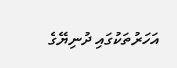އަހަރުތަކުގައި ދުނިޔޭގެ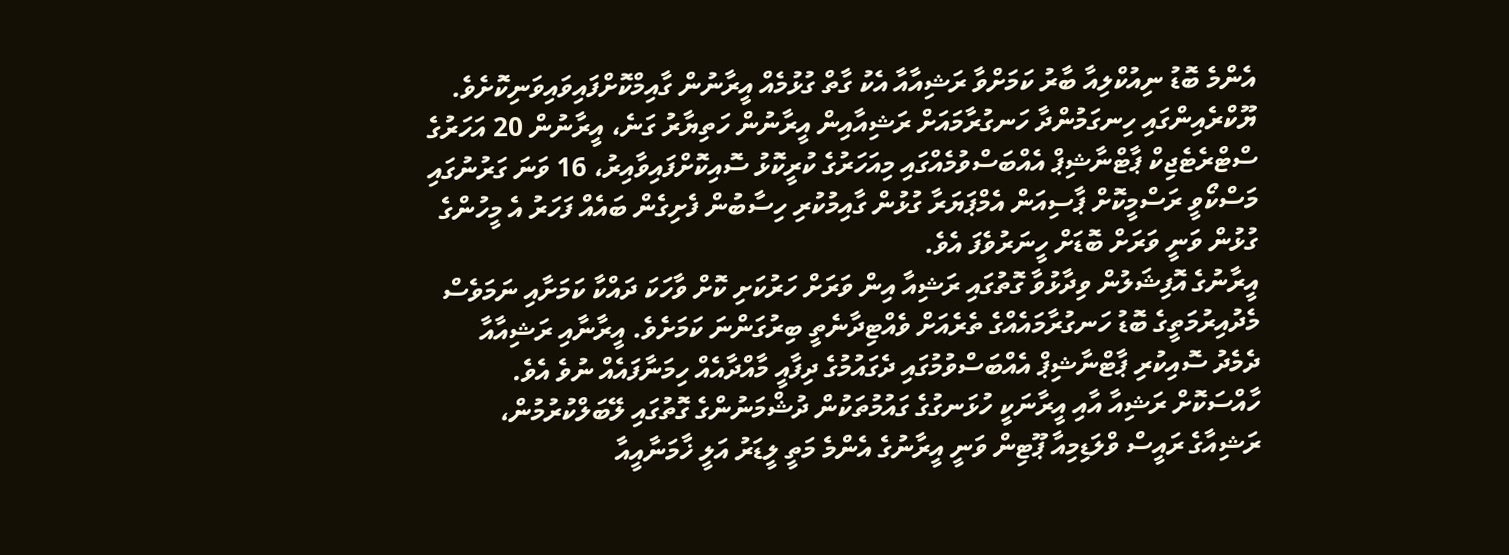އެންމެ ބޮޑު ނިއުކްލިއާ ބާރު ކަމަށްވާ ރަޝިއާއާ އެކު ގާތް ގުޅުމެއް އީރާނުން ގާއިމްކޮށްފައިވައިވަނިކޮށެވެ.
ޔޫކްރެއިންގައި ހިނގަމުންދާ ހަނގުރާމައަށް ރަޝިއާއިން އީރާނުން ހަތިޔާރު ގަނެ، އީރާނުން 20 އަހަރުގެ ސްޓްރެޓެޖިކް ޕާޓްނާޝިޕް އެއްބަސްވުމެއްގައި މިއަހަރުގެ ކުރީކޮޅު ސޮއިކޮށްފައިވާއިރު، 16 ވަނަ ގަރުނުގައި މަސްކޯވީ ރަސްމީކޮށް ޕާސިއަން އެމްޕަޔަރާ ގުޅުން ގާއިމުކުރި ހިސާބުން ފެށިގެން ބައެއް ފަހަރު އެ މީހުންގެ ގުޅުން ވަނީ ވަރަށް ބޮޑަށް ހީނަރުވެފަ އެވެ.
އީރާނުގެ އޮފިޝަލުން ވިދާޅުވާ ގޮތުގައި ރަޝިއާ އިން ވަރަށް ހަރުކަށި ކޮށް ވާހަކަ ދައްކާ ކަމަށާއި ނަމަވެސް މެދުއިރުމަތީގެ ބޮޑު ހަނގުރާމައެއްގެ ތެރެއަށް ވެއްޓިދާނެތީ ބިރުގަންނަ ކަމަށެވެ. އީރާނާއި ރަޝިއާއާ ދެމެދު ސޮއިކުރި ޕާޓްނާޝިޕް އެއްބަސްވުމުގައި ދެގައުމުގެ ދިފާއީ މާއްދާއެއް ހިމަނާފައެއް ނުވެ އެވެ.
ހާއްސަކޮށް ރަޝިއާ އާއި އީރާނަކީ ހުޅަނގުގެ ގައުމުތަކުން ދުޝްމަނުންގެ ގޮތުގައި ލޭބަލްކުރުމުން، ރަޝިއާގެ ރައީސް ވްލަޑިމިއާ ޕޫޓިން ވަނީ އީރާނުގެ އެންމެ މަތީ ލީޑަރު އަލީ ޚާމަނާއީއާ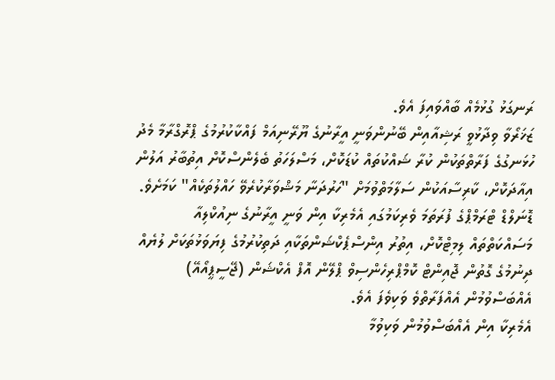ރަނގަޅު ގުޅުމެއް ބާއްވައިފަ އެވެ.
ޒަޚަރޯވާ ވިދާޅުވީ ރަޝިއާއިން ބޭނުންވަނީ އީރާނުގެ ޔޫރޭނިއަމް ފައްކާކުރުމުގެ ޕްރޮގްރާމާ މެދު ހުޅަނގުގެ ފަރާތްތަކުން ކުރާ ޝައްކުތައް ކުޑަކޮށް، މަސްލަހަތު ބެލެންސްކޮށް އިތުބާރު އަލުން އިއާދަކޮށް، ކާރިސާއަކުން ސަލާމަތްވުމަށް "ހަރުދަނާ މަޝްވަރާކުރެވޭ ހައްލުތަކެއް" ކަމަށެވެ.
ޑޮނަލްޑް ޓްރަމްޕްގެ ފުރަތަމަ ވެރިކަމުގައި އެމެރިކާ އިން ވަނީ އީރާނުގެ ނިއުކްލިއާ މަސައްކަތްތައް ލިމިޓްކޮށް، އިތުރު އިންސްޕެކްޝަންތަކާއި ދަތިކުރުމުގެ ފިޔަވަޅުތަކަށް ލުޔެއް ދިނުމުގެ ގޮތުން ޖޮއިންޓް ކޮމްޕްރިހެންސިވް ޕްލޭން އޮފް އެކްޝަން (ޖޭސީޕީއޯއޭ) އެއްބަސްވުމުން އެއްފަރާތްވެ ވަކިވެފަ އެވެ.
އެމެރިކާ އިން އެއްބަސްވުމުން ވަކިވުމާ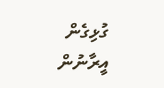ގުޅިގެން އީރާނުން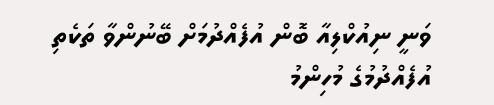ވަނީ ނިއުކްލިއާ ބޮން އުފެއްދުމަށް ބޭނުންވާ ތަކެތި އުފެއްދުމުގެ މުހިންމު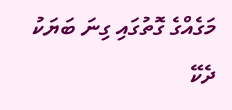މަގެއްގެ ގޮތުގައި ގިނަ ބަޔަކު ދެކޭ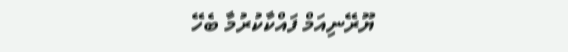ޔޫރޭނިއަމް ފައްކާކުރުމާ ބެހޭ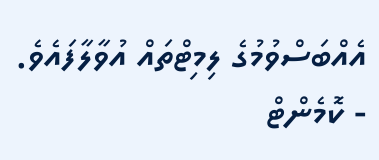އެއްބަސްވުމުގެ ލިމިޓްތައް އުވާލާފައެވެ.
- ކޮމެންޓް